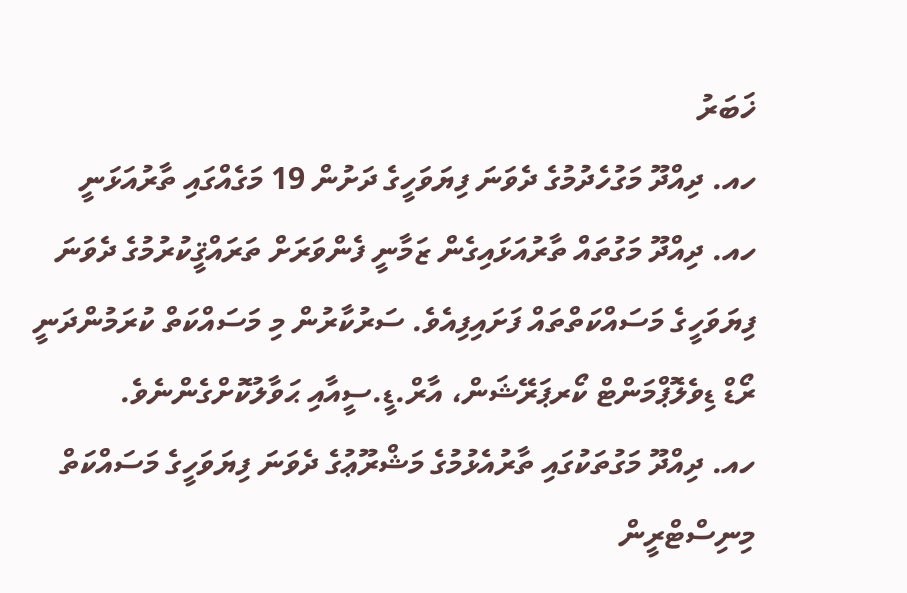ޚަބަރު
ހއ. ދިއްދޫ މަގުހެދުމުގެ ދެވަނަ ފިޔަވަހީގެ ދަށުން 19 މަގެއްގައި ތާރުއަޅަނީ
ހއ. ދިއްދޫ މަގުތައް ތާރުއަޅައިގެން ޒަމާނީ ފެންވަރަށް ތަރައްޤީކުރުމުގެ ދެވަނަ ފިޔަވަހީގެ މަސައްކަތްތައް ފަށައިފިއެވެ. ސަރުކާރުން މި މަސައްކަތް ކުރަމުންދަނީ ރޯޑް ޑިވެލޮޕްމަންޓް ކޯރޕަރޭޝަން، އާރް.ޑީ.ސީއާއި ޙަވާލުކޮށްގެންނެވެ.
ހއ. ދިއްދޫ މަގުތަކުގައި ތާރުއެޅުމުގެ މަޝްރޫޢުގެ ދެވަނަ ފިޔަވަހީގެ މަސައްކަތް މިނިސްޓްރީން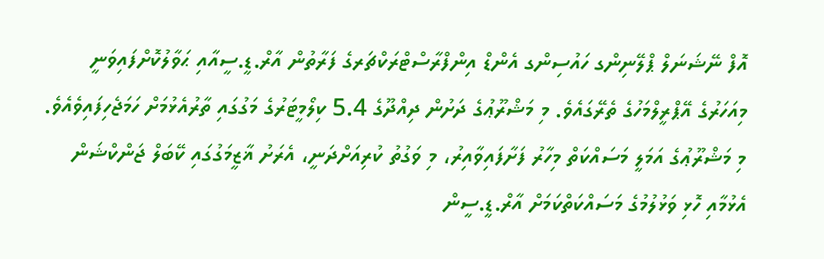އޮފް ނޭޝަނަލް ޕްލޭނިންގ ހައުސިންގ އެންޑް އިންފްރާސްޓްރަކްޗަރގެ ފަރާތުން އާރް.ޑީ.ސީއާއި ޙަވާލުކޮށްފައިވަނީ މިއަހަރުގެ އޭޕްރީލްމަހުގެ ތެރޭގައެވެ. މި މަޝްރޫޢުގެ ދަށުން ދިއްދޫގެ 5.4 ކިލޯމީޓަރުގެ މަގުގައި ތާރުއެޅުމަށް ހަމަޖެހިފައިވެއެވެ.
މި މަޝްރޫޢުގެ އަމަލީ މަސައްކަތް މިހާރު ފަށާފައިވާއިރު، މި ވަގުތު ކުރިއަށްދަނީ، އެރަށު ޣާޒީމަގުގައި ކޭބަލް ޖަންކްޝަން އެޅުމާއި ހޮޅި ވަޅުލުމުގެ މަސައްކަތްކަމަށް އާރް.ޑީ.ސީން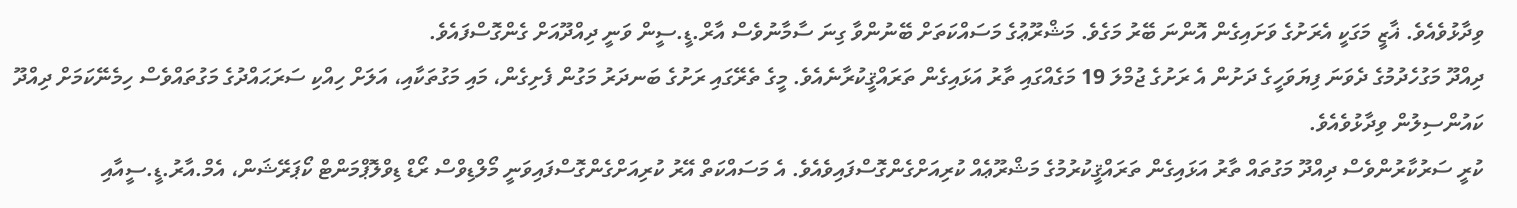ވިދާޅުވެއެވެ. ޣާޒީ މަގަކީ އެރަށުގެ ވަށައިގެން އޮންނަ ބޭރު މަގެވެ. މަޝްރޫޢުގެ މަސައްކަތަށް ބޭނުންވާ ގިނަ ސާމާނުވެސް އާރް.ޑީ.ސީން ވަނީ ދިއްދޫއަށް ގެންގޮސްފައެވެ.
ދިއްދޫ މަގުހެދުމުގެ ދެވަނަ ފިޔަވަހީގެ ދަށުން އެ ރަށުގެ ޖުމްލަ 19 މަގެއްގައި ތާރު އަޅައިގެން ތަރައްޤީކުރާނެއެވެ. މީގެ ތެރޭގައި ރަށުގެ ބަނދަރު މަގުން ފެށިގެން، މައި މަގުތަކާއި، އަލަށް ހިއްކި ސަރަޙައްދުގެ މަގުތައްވެސް ހިމެނޭކަމަށް ދިއްދޫ ކައުންސިލުން ވިދާޅުވެއެވެ.
ކުރީ ސަރުކާރުންވެސް ދިއްދޫ މަގުތައް ތާރު އަޅައިގެން ތަރައްޤީކުރުމުގެ މަޝްރޫޢެއް ކުރިއަށްގެންގޮސްފައިވެއެވެ. އެ މަސައްކަތް އޭރު ކުރިއަށްގެންގޮސްފައިވަނީ މޯލްޑިވްސް ރޯޑް ޑިވްލޮޕްމަންޓް ކޯޕަރޭޝަން، އެމް.އާރު.ޑީ.ސީއާއި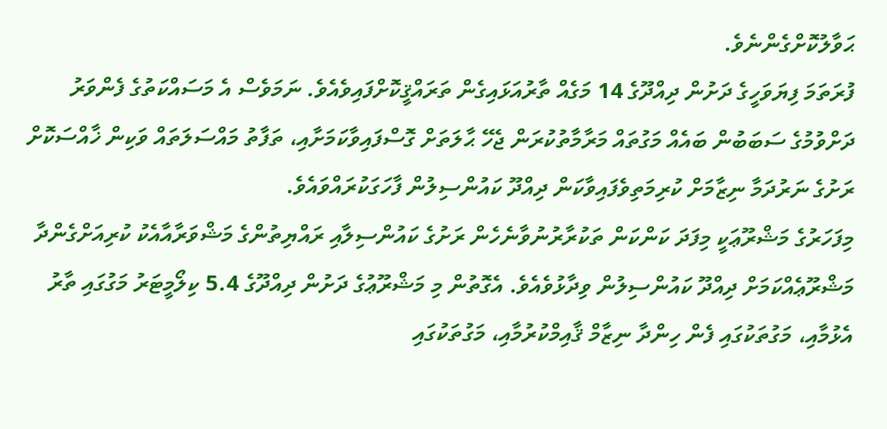ޙަވާލުކޮށްގެންނެވެ.
ފުރަތަމަ ފިޔަވަހީގެ ދަށުން ދިއްދޫގެ 14 މަގެއް ތާރުއަޅައިގެން ތަރައްޤީކޮށްފައިވެއެވެ. ނަމަވެސް އެ މަސައްކަތުގެ ފެންވަރު ދަށްވުމުގެ ސަބަބުން ބައެއް މަގުތައް މަރާމާތުކުރަން ޖެހޭ ޙާލަތަށް ގޮސްފައިވާކަމަށާއި، ތަފާތު މައްސަލަތައް ވަކިން ޚާއްސަކޮށް ރަށުގެ ނަރުދަމާ ނިޒާމަށް ކުރިމަތިވެފައިވާކަން ދިއްދޫ ކައުންސިލުން ފާހަގަކުރައްވައެވެ.
މިފަހަރުގެ މަޝްރޫޢަކީ މިފަދަ ކަންކަން ތަކުރާރުނުވާނެހެން ރަށުގެ ކައުންސިލާއި ރައްޔިތުންގެ މަޝްވަރާއާއެކު ކުރިއަށްގެންދާ މަޝްރޫޢެއްކަމަށް ދިއްދޫ ކައުންސިލުން ވިދާޅުވެއެވެ. އެގޮތުން މި މަޝްރޫޢުގެ ދަށުން ދިއްދޫގެ 5.4 ކިލޯމީޓަރު މަގުގައި ތާރު އެޅުމާއި، މަގުތަކުގައި ފެން ހިންދާ ނިޒާމް ޤާއިމްކުރުމާއި، މަގުތަކުގައި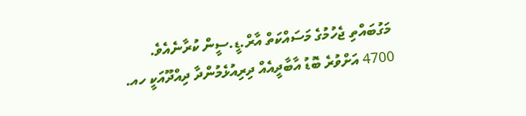މަގުބައްތި ޖެހުމުގެ މަސައްކަތް އާރް.ޑީ.ސީން ކުރާނެއެވެ.
4700 އަށްވުރެ ބޮޑު އާބާދީއެއް ދިރިއުޅެމުންދާ ދިއްދޫއަކީ ހއ.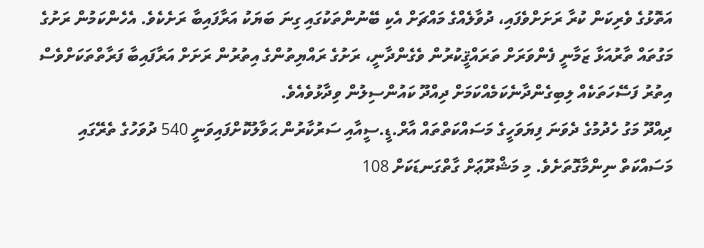އަތޮޅުގެ ވެރިކަން ކުރާ ރަށަށްވެފައި، ދުވާލެއްގެ މައްޗަށް އެކި ބޭނުންތަކުގައި ގިނަ ބަޔަކު އަރާފައިބާ ރަށެކެވެ. އެހެންކަމުން ރަށުގެ މަގުތައް ތާރުއަޅާ ޒަމާނީ ފެންވަރަށް ތަރައްޤީކުރުން ވެގެންދާނީ، ރަށުގެ ރައްޔިތުންގެ އިތުރުން ރަށަށް އަރާފައިބާ ފަރާތްތަކަށްވެސް އިތުރު ފަސޭހަތަކެއް ލިބިގެންދާނެކަމެއްކަމަށް ދިއްދޫ ކައުންސިލުން ވިދާޅުވެއެވެ.
ދިއްދޫ މަގު ހެދުމުގެ ދެވަނަ ފިޔަވަހީގެ މަސައްކަތްތައް އާރް.ޑީ.ސީއާއި ސަރުކާރުން ޙަވާލުކޮށްފައިވަނީ 540 ދުވަހުގެ ތެރޭގައި މަސައްކަތް ނިންމާގޮތަށެވެ. މި މަޝްރޫޢަށް ގާތްގަނޑަކަށް 108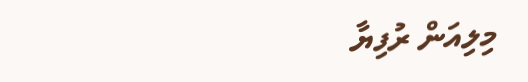މިލިއަން ރުފިޔާ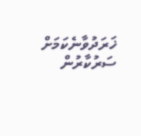ޚަރަދުވާނެކަމަށް ސަރުކާރުން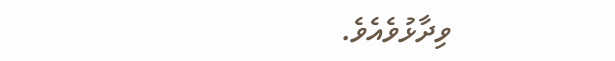ވިދާޅުވެއެވެ.